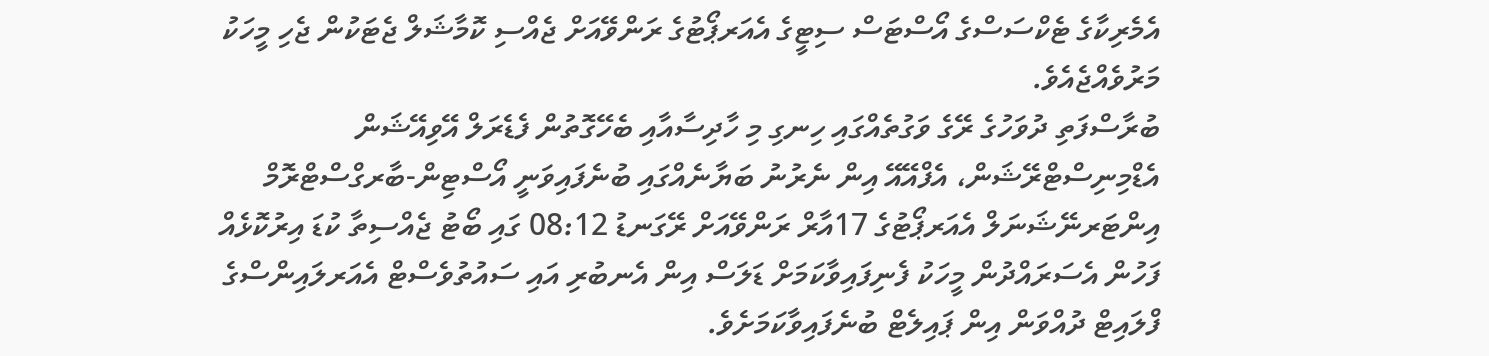އެމެރިކާގެ ޓެކްސަސްގެ އޯސްޓަސް ސިޓީގެ އެއަރޕޯޓުގެ ރަންވޭއަށް ޖެއްސި ކޮމާޝަލް ޖެޓަކުން ޖެހި މީހަކު މަރުވެއްޖެއެވެ.
ބުރާސްފަތި ދުވަހުގެ ރޭގެ ވަގުތެއްގައި ހިނގި މި ހާދިސާއާއި ބެހޭގޮތުން ފެޑެރަލް އޭވިއޭޝަން އެޑްމިނިސްޓްރޭޝަން، އެފްއޭއޭ އިން ނެރުނު ބަޔާނެއްގައި ބުނެފައިވަނީ އޯސްޓިން-ބާރގްސްޓްރޮމް އިންޓަރނޭޝަނަލް އެއަރޕޯޓުގެ 17އާރް ރަންވޭއަށް ރޭގަނޑު 08:12 ގައި ބޯޓު ޖެއްސިތާ ކުޑަ އިރުކޮޅެއް ފަހުން އެސަރައްދުން މީހަކު ފެނިފައިވާކަމަށް ޑަލަސް އިން އެނބުރި އައި ސައުތުވެސްޓް އެއަރލައިންސްގެ ފްލައިޓް ދުއްވަން އިން ޕައިލެޓް ބުނެފައިވާކަމަށެވެ.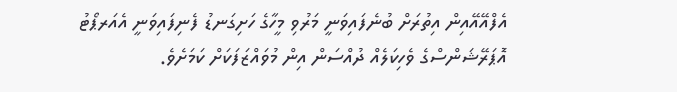އެފްއޭއޭއިން އިތުރަށް ބުނެފައިވަނީ މަރުވި މީހާގެ ހަށިގަނޑު ފެނިފައިވަނީ އެއަރޕޯޓު އޮޕަރޭޝަންސްގެ ވެހިކަލެއް ދުއްސަން އިން މުވައްޒަފަކަށް ކަމަށެވެ.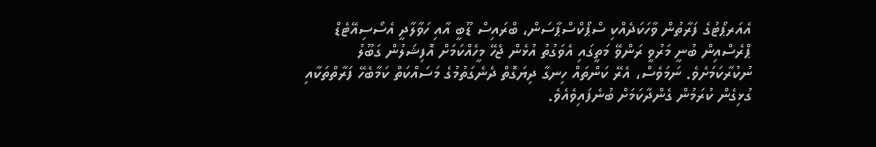އެއަރޕޯޓުގެ ފަރާތުން ވާހަކަދެއްކި ސްޕޯކްސްޕާސަން، ބްރައިސް ޑޫބީ އާއި ހަވާލާދީ އެސޯސިއޭޓެޑް ޕްރެސްއިން ބުނީ މަރުވީ ރަންވޭ މަތީގައި އެވަގުތު އުޅެން ޖެހޭ މީހެއްކަމަށް އޮފިޝަލުން ގަބޫލު ނުކުރާކަމަށެވެ. ނަމަވެސް، އެރޭ ކަންތައް ހިނގާ ދިޔަގޮތް ދެނެގަތުމުގެ މަސައްކަތް ކަމާބެހޭ ފަރާތްތަކާއި ގުޅިގެން ކުރަމުން ގެންދާކަމަށް ބުނެފައިވެއެވެ.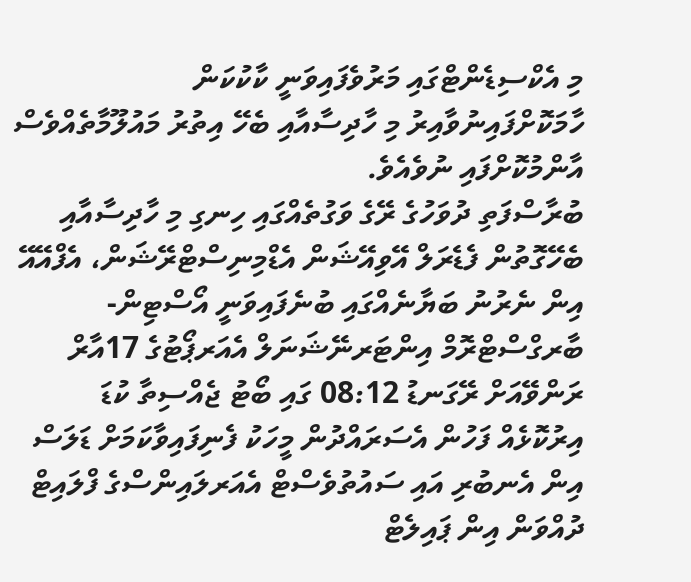މި އެކްސިޑެންޓްގައި މަރުވެފައިވަނީ ކާކުކަން ހާމަކޮށްފައިނުވާއިރު މި ހާދިސާއާއި ބެހޭ އިތުރު މައުލޫމާތެއްވެސް އާންމުކޮށްފައި ނުވެއެވެ.
ބުރާސްފަތި ދުވަހުގެ ރޭގެ ވަގުތެއްގައި ހިނގި މި ހާދިސާއާއި ބެހޭގޮތުން ފެޑެރަލް އޭވިއޭޝަން އެޑްމިނިސްޓްރޭޝަން، އެފްއޭއޭ އިން ނެރުނު ބަޔާނެއްގައި ބުނެފައިވަނީ އޯސްޓިން-ބާރގްސްޓްރޮމް އިންޓަރނޭޝަނަލް އެއަރޕޯޓުގެ 17އާރް ރަންވޭއަށް ރޭގަނޑު 08:12 ގައި ބޯޓު ޖެއްސިތާ ކުޑަ އިރުކޮޅެއް ފަހުން އެސަރައްދުން މީހަކު ފެނިފައިވާކަމަށް ޑަލަސް އިން އެނބުރި އައި ސައުތުވެސްޓް އެއަރލައިންސްގެ ފްލައިޓް ދުއްވަން އިން ޕައިލެޓް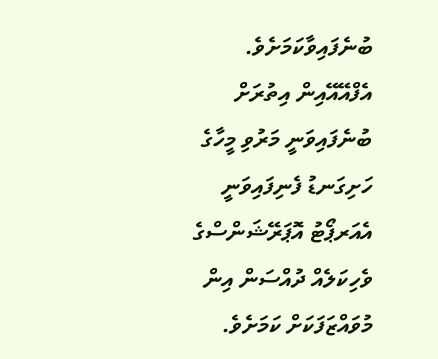ބުނެފައިވާކަމަށެވެ.
އެފްއޭއޭއިން އިތުރަށް ބުނެފައިވަނީ މަރުވި މީހާގެ ހަށިގަނޑު ފެނިފައިވަނީ އެއަރޕޯޓު އޮޕަރޭޝަންސްގެ ވެހިކަލެއް ދުއްސަން އިން މުވައްޒަފަކަށް ކަމަށެވެ.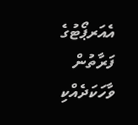އެއަރޕޯޓުގެ ފަރާތުން ވާހަކަދެއްކި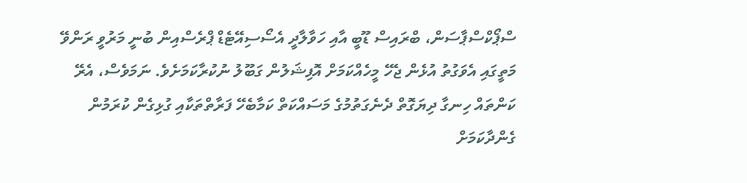ސްޕޯކްސްޕާސަން، ބްރައިސް ޑޫބީ އާއި ހަވާލާދީ އެސޯސިއޭޓެޑް ޕްރެސްއިން ބުނީ މަރުވީ ރަންވޭ މަތީގައި އެވަގުތު އުޅެން ޖެހޭ މީހެއްކަމަށް އޮފިޝަލުން ގަބޫލު ނުކުރާކަމަށެވެ. ނަމަވެސް، އެރޭ ކަންތައް ހިނގާ ދިޔަގޮތް ދެނެގަތުމުގެ މަސައްކަތް ކަމާބެހޭ ފަރާތްތަކާއި ގުޅިގެން ކުރަމުން ގެންދާކަމަށް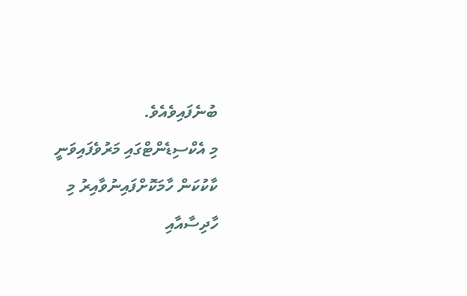ބުނެފައިވެއެވެ.
މި އެކްސިޑެންޓްގައި މަރުވެފައިވަނީ ކާކުކަން ހާމަކޮށްފައިނުވާއިރު މި ހާދިސާއާއި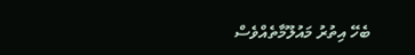ބެހޭ އިތުރު މައުލޫމާތެއްވެސް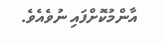އާންމުކޮށްފައި ނުވެއެވެ.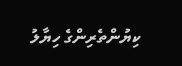ކިޔުންތެރިންގެ ހިޔާލު